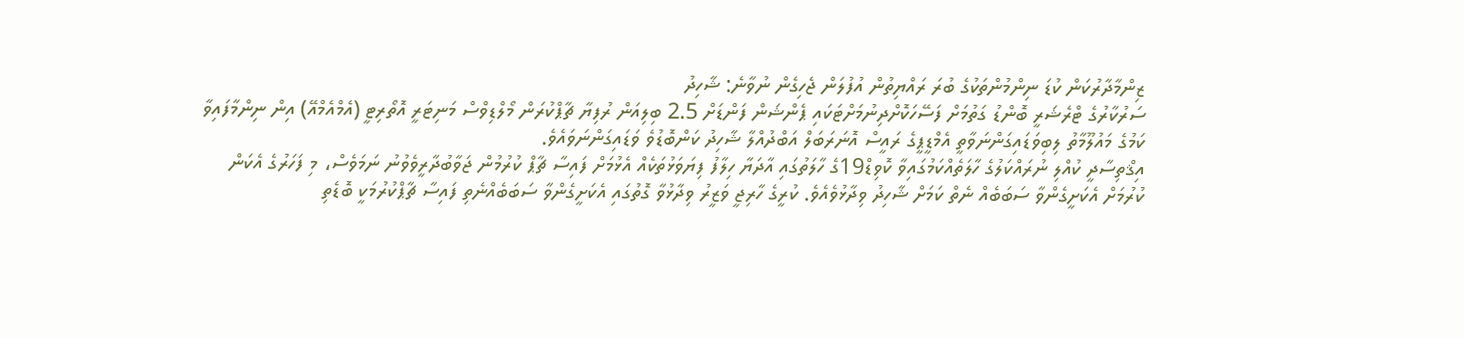ޒިންމާދާރުކަން ކުޑަ ނިންމުންތަކުގެ ބުރަ ރައްޔިތުން އުފުލަން ޖެހިގެން ނުވާނެ: ޝާހިދު
ސަރުކާރުގެ ޓްރެޝަރީ ބޮންޑު ގަތުމަށް ފަސޭހަކޮށްދިނުމަށްޓަކައި ޕެންޝަން ފަންޑަށް 2.5 ބިލިއަން ރުފިޔާ ޗާޕްކުރަން މޯލްޑިވްސް މަނިޓަރީ އޮތޯރިޓީ (އެމްއެމްއޭ) އިން ނިންމާފައިވާ ކަމުގެ މައުލޫމާތު ލިބިވަޑައިގަންނަވާތީ އެމްޑީޕީގެ ރައީސް އޮނަރަބަލް އަބްދުއްލާ ޝާހިދު ކަންބޮޑުވެ ވަޑައިގަންނަވައެވެ.
އިޤްތިސާދީ ކުއްލި ނުރައްކަލުގެ ހާލަތެއްކަމުގައިވާ ކޮވިޑް19ގެ ހާލަތުގައި އާދަޔާ ހިލާފު ފިޔަވަޅުތަކެއް އެޅުމަށް ފައިސާ ޗާޕް ކުރުމުން ޖަވާބުދާރީވެވުނު ނަމަވެސް، މި ފަހަރުގެ އެކަން ކުރުމަށް އެކަށީގެންވާ ސަބަބެއް ނެތް ކަމަށް ޝާހިދު ވިދާޅުވެއެވެ. ކުރީގެ ހާރިޖީ ވަޒީރު ވިދާޅުވާ ގޮތުގައި އެކަށީގެންވާ ސަބަބެއްނެތި ފައިސާ ޗާޕްކުރުމަކީ ބޮޑެތި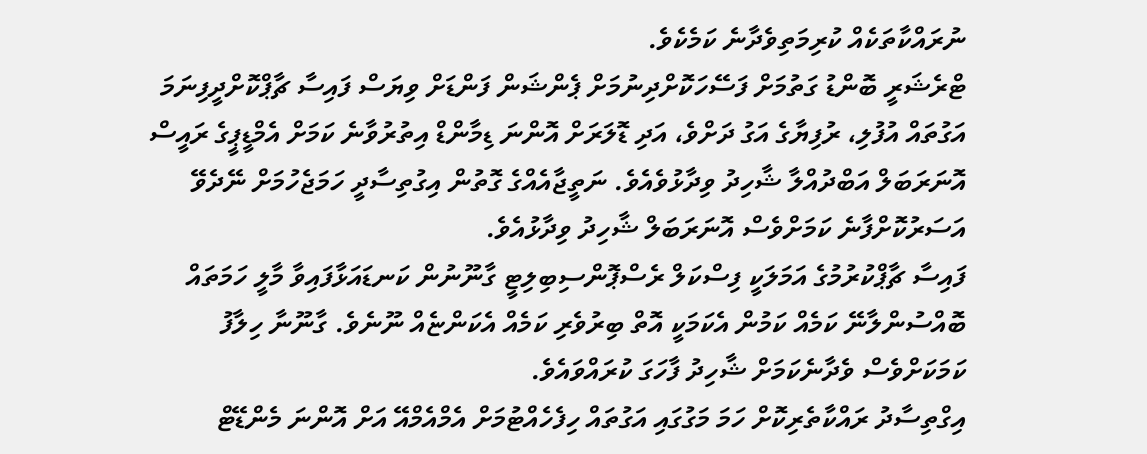ނުރައްކާތަކެއް ކުރިމަތިވެދާނެ ކަމެކެވެ.
ޓްރެޝަރީ ބޮންޑު ގަތުމަށް ފަސޭހަކޮށްދިނުމަށް ޕެންޝަން ފަންޑަށް ވިޔަސް ފައިސާ ޗާޕްކޮށްދީފިނަމަ އަގުތައް އުފުލި، ރުފިޔާގެ އަގު ދަށްވެ، އަދި ޑޮލަރަށް އޮންނަ ޑިމާންޑް އިތުރުވާނެ ކަމަށް އެމްޑީޕީގެ ރައީސް އޮނަރަބަލް އަބްދުއްލާ ޝާހިދު ވިދާޅުވެއެވެ. ނަތީޖާއެއްގެ ގޮތުން އިގުތިސާދީ ހަމަޖެހުމަށް ނޭދެވޭ އަސަރުކޮށްފާނެ ކަމަށްވެސް އޮނަރަބަލް ޝާހިދު ވިދާޅުއެވެ.
ފައިސާ ޗާޕްކުރުމުގެ އަމަލަކީ ފިސްކަލް ރެސްޕޮންސިބިލިޓީ ގާނޫނުން ކަނޑައަޅާފައިވާ މާލީ ހަމަތައް ބޮއްސުންލާނޭ ކަމެއް ކަމުން އެކަމަކީ އޮތް ބިރުވެރި ކަމެއް އެކަންޏެއް ނޫނެވެ. ގާނޫނާ ހިލާފު ކަމަކަށްވެސް ވެދާނެކަމަށް ޝާހިދު ފާހަގަ ކުރައްވައެވެ.
އިގްތިސާދު ރައްކާތެރިކޮށް ހަމަ މަގުގައި އަގުތައް ހިފެހެއްޓުމަށް އެމްއެމްއޭ އަށް އޮންނަ މެންޑޭޓް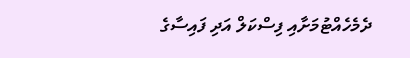ދެމެހެއްޓުމަށާއި ފިސްކަލް އަދި ފައިސާގެ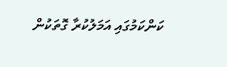ކަންކަމުގައި އަމަލުކުރާ ގޮތަކުން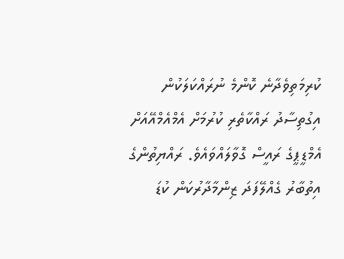ކުރިމަތިވެދާނެ ކޮންމެ ނުރައްކަލަކުން އިގުތިސާދު ރައްކާތެރި ކުރުމަށް އެމްއެމްއޭއަށް އެމްޑީޕީގެ ރައީސް ގޮވާލައްވައެވެ. ރައްޔިތުންގެ އިތުބާރު ގެއްލޭފަދަ ޒިންމާދާރުކަން ކުޑަ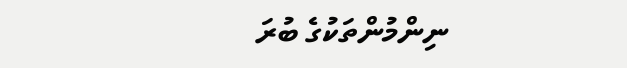ނިންމުންތަކުގެ ބުރަ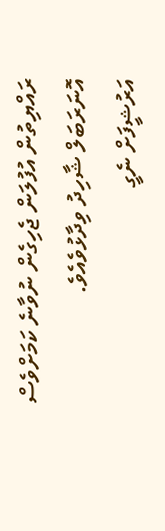ރައްޔިތުން އުފުލަން ޖެހިގެން ނުވާނެ ކަމަށްވެސް އޮނަރަބަލް ޝާހިދު ވިދާޅުވެއެވެ.
އަރުޝީފަށް ނެގީ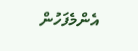އެންމެފަހުން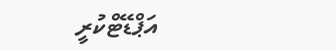އަޕްޑޭޓްކުރީ